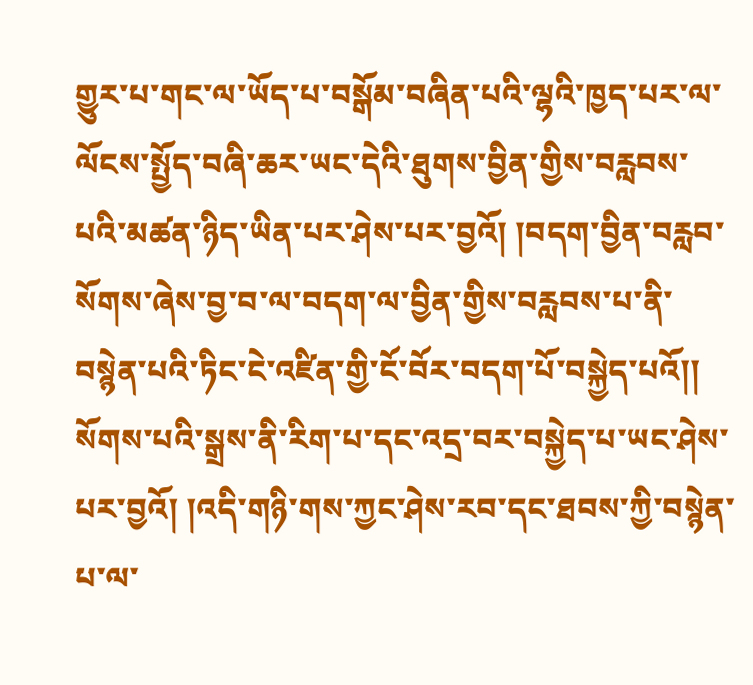གྱུར་པ་གང་ལ་ཡོད་པ་བསྒོམ་བཞིན་པའི་ལྷའི་ཁྱད་པར་ལ་ལོངས་སྤྱོད་བཞི་ཆར་ཡང་དེའི་ཐུགས་བྱིན་གྱིས་བརླབས་པའི་མཚན་ཉིད་ཡིན་པར་ཤེས་པར་བྱའོ། །བདག་བྱིན་བརླབ་སོགས་ཞེས་བྱ་བ་ལ་བདག་ལ་བྱིན་གྱིས་བརླབས་པ་ནི་བསྙེན་པའི་ཏིང་ངེ་འཛིན་གྱི་ངོ་བོར་བདག་པོ་བསྐྱེད་པའོ།། སོགས་པའི་སྒྲས་ནི་རིག་པ་དང་འདྲ་བར་བསྐྱེད་པ་ཡང་ཤེས་པར་བྱའོ། །འདི་གཉི་གས་ཀྱང་ཤེས་རབ་དང་ཐབས་ཀྱི་བསྙེན་པ་ལ་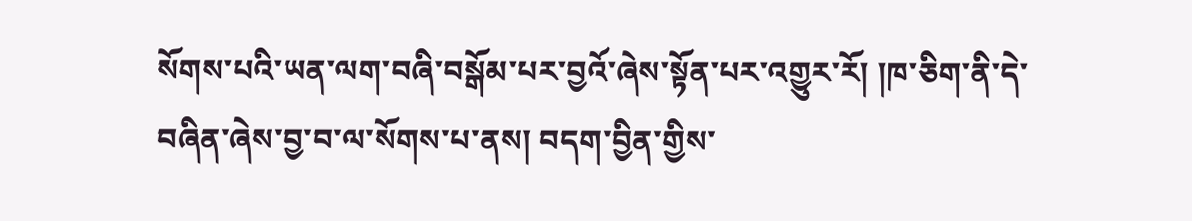སོགས་པའི་ཡན་ལག་བཞི་བསྒོམ་པར་བྱའོ་ཞེས་སྟོན་པར་འགྱུར་རོ། །ཁ་ཅིག་ནི་དེ་བཞིན་ཞེས་བྱ་བ་ལ་སོགས་པ་ནས། བདག་བྱིན་གྱིས་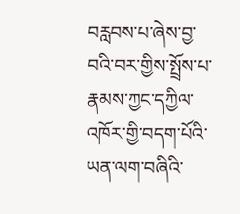བརླབས་པ་ཞེས་བྱ་བའི་བར་གྱིས་སྤྲོས་པ་རྣམས་ཀྱང་དཀྱིལ་འཁོར་གྱི་བདག་པོའི་ཡན་ལག་བཞིའི་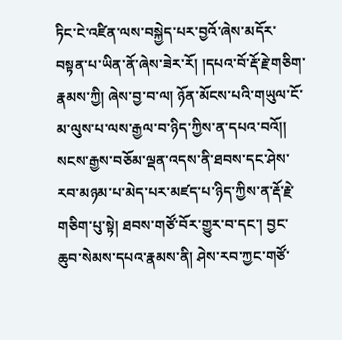ཏིང་ངེ་འཛིན་ལས་བསྐྱེད་པར་བྱའོ་ཞེས་མདོར་བསྟན་པ་ཡིན་ནོ་ཞེས་ཟེར་རོ། །དཔའ་བོ་རྡོ་རྗེ་གཅིག་རྣམས་ཀྱི། ཞེས་བྱ་བ་ལ། ཉོན་མོངས་པའི་གཡུལ་ངོ་མ་ལུས་པ་ལས་རྒྱལ་བ་ཉིད་ཀྱིས་ན་དཔའ་བའོ།། སངས་རྒྱས་བཅོམ་ལྡན་འདས་ནི་ཐབས་དང་ཤེས་རབ་མཉམ་པ་མེད་པར་མཛད་པ་ཉིད་ཀྱིས་ན་རྡོ་རྗེ་གཅིག་པུ་སྟེ། ཐབས་གཙོ་བོར་གྱུར་བ་དང་། བྱང་ཆུབ་སེམས་དཔའ་རྣམས་ནི། ཤེས་རབ་ཀྱང་གཙོ་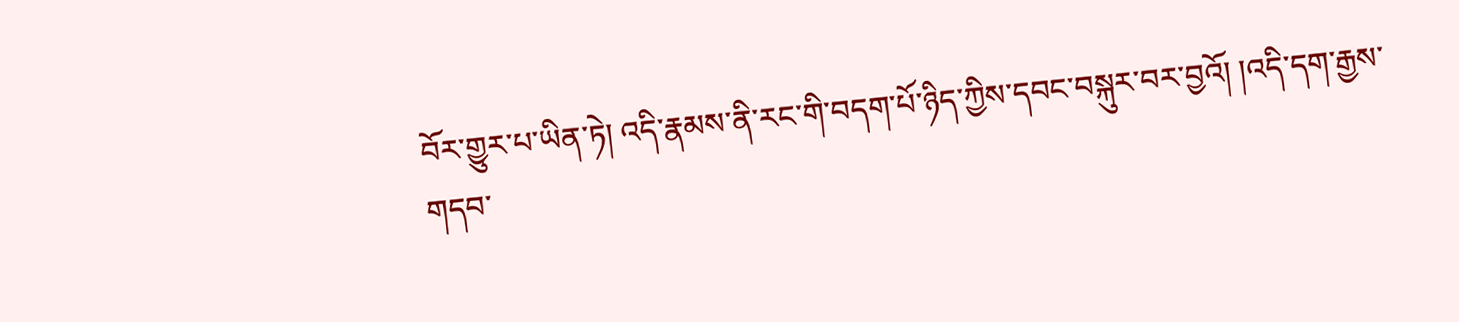བོར་གྱུར་པ་ཡིན་ཏེ། འདི་རྣམས་ནི་རང་གི་བདག་པོ་ཉིད་ཀྱིས་དབང་བསྐུར་བར་བྱའོ། །འདི་དག་རྒྱས་གདབ་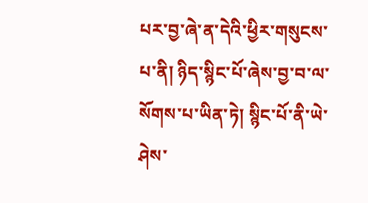པར་བྱ་ཞེ་ན་དེའི་ཕྱིར་གསུངས་པ་ནི། ཉིད་སྙིང་པོ་ཞེས་བྱ་བ་ལ་སོགས་པ་ཡིན་ཏེ། སྙིང་པོ་ནི་ཡེ་ཤེས་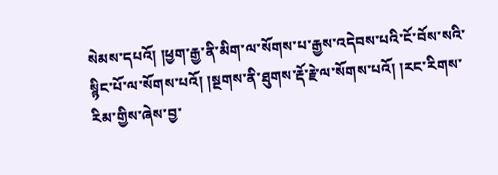སེམས་དཔའོ། །ཕྱག་རྒྱ་ནི་མིག་ལ་སོགས་པ་རྒྱས་འདེབས་པའི་ངོ་བོས་སའི་སྙིང་པོ་ལ་སོགས་པའོ། །སྔགས་ནི་ཐུགས་རྡོ་རྗེ་ལ་སོགས་པའོ། །རང་རིགས་རིམ་གྱིས་ཞེས་བྱ་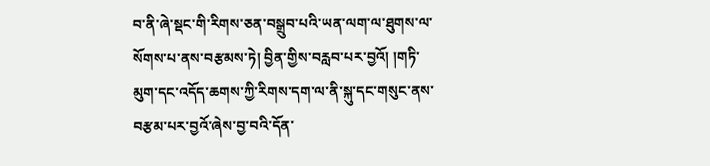བ་ནི་ཞེ་སྡང་གི་རིགས་ཅན་བསྒྲུབ་པའི་ཡན་ལག་ལ་ཐུགས་ལ་སོགས་པ་ནས་བརྩམས་ཏེ། བྱིན་གྱིས་བརླབ་པར་བྱའོ། །གཏི་མུག་དང་འདོད་ཆགས་ཀྱི་རིགས་དག་ལ་ནི་སྐུ་དང་གསུང་ནས་བརྩམ་པར་བྱའོ་ཞེས་བྱ་བའི་དོན་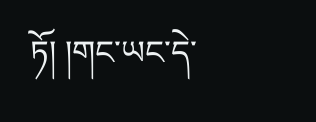ཏོ། །གང་ཡང་དེ་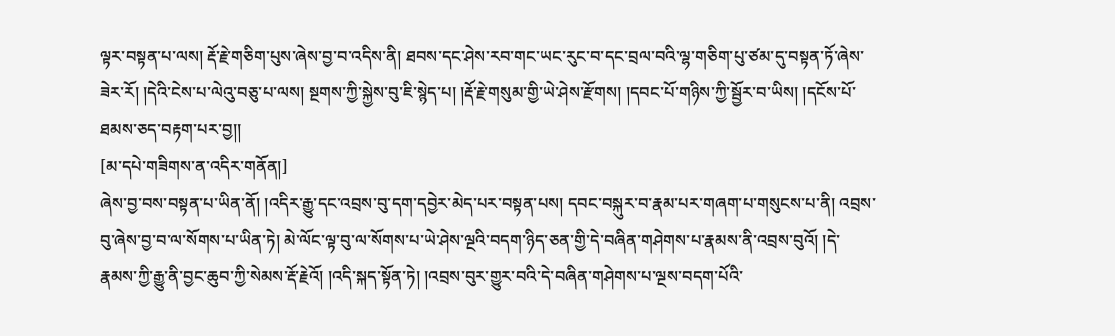ལྟར་བསྟན་པ་ལས། རྡོ་རྗེ་གཅིག་པུས་ཞེས་བྱ་བ་འདིས་ནི། ཐབས་དང་ཤེས་རབ་གང་ཡང་རུང་བ་དང་བྲལ་བའི་ལྷ་གཅིག་པུ་ཙམ་དུ་བསྟན་ཏོ་ཞེས་ཟེར་རོ། །དེའི་ངེས་པ་ལེའུ་བཅུ་པ་ལས། སྔགས་ཀྱི་སྐྱེས་བུ་ཇི་སྙེད་པ། །རྡོ་རྗེ་གསུམ་གྱི་ཡེ་ཤེས་རྫོགས། །དབང་པོ་གཉིས་ཀྱི་སྦྱོར་བ་ཡིས། །དངོས་པོ་ཐམས་ཅད་བརྟག་པར་བྱ།།
[མ་དཔེ་གཟིགས་ན་འདིར་གནོན།]
ཞེས་བྱ་བས་བསྟན་པ་ཡིན་ནོ། །འདིར་རྒྱུ་དང་འབྲས་བུ་དག་དབྱེར་མེད་པར་བསྟན་པས། དབང་བསྐུར་བ་རྣམ་པར་གཞག་པ་གསུངས་པ་ནི། འབྲས་བུ་ཞེས་བྱ་བ་ལ་སོགས་པ་ཡིན་ཏེ། མེ་ལོང་ལྟ་བུ་ལ་སོགས་པ་ཡེ་ཤེས་ལྔའི་བདག་ཉིད་ཅན་གྱི་དེ་བཞིན་གཤེགས་པ་རྣམས་ནི་འབྲས་བུའོ། །དེ་རྣམས་ཀྱི་རྒྱུ་ནི་བྱང་ཆུབ་ཀྱི་སེམས་རྡོ་རྗེའོ། །འདི་སྐད་སྟོན་ཏེ། །འབྲས་བུར་གྱུར་བའི་དེ་བཞིན་གཤེགས་པ་ལྔས་བདག་པོའི་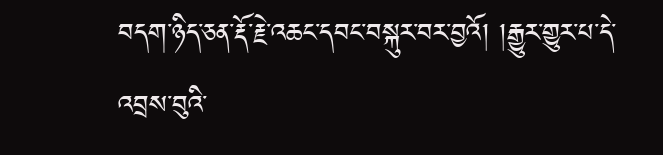བདག་ཉིད་ཅན་རྡོ་རྗེ་འཆང་དབང་བསྐུར་བར་བྱའོ། །རྒྱུར་གྱུར་པ་དེ་འབྲས་བུའི་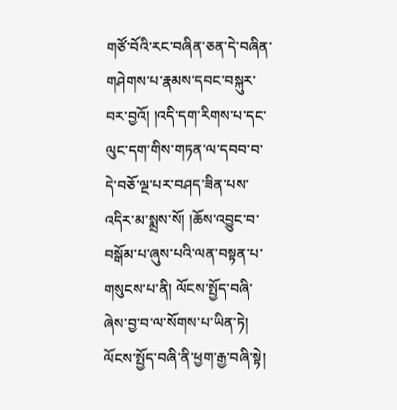གཙོ་བོའི་རང་བཞིན་ཅན་དེ་བཞིན་གཤེགས་པ་རྣམས་དབང་བསྐུར་བར་བྱའོ། །འདི་དག་རིགས་པ་དང་ལུང་དག་གིས་གཏན་ལ་དབབ་བ་དེ་བཅོ་ལྔ་པར་བཤད་ཟིན་པས་འདིར་མ་སྨྲས་སོ། །ཆོས་འབྱུང་བ་བསྒོམ་པ་ཞུས་པའི་ལན་བསྟན་པ་གསུངས་པ་ནི། ལོངས་སྤྱོད་བཞི་ཞེས་བྱ་བ་ལ་སོགས་པ་ཡིན་ཏེ། ལོངས་སྤྱོད་བཞི་ནི་ཕྱག་རྒྱ་བཞི་སྟེ།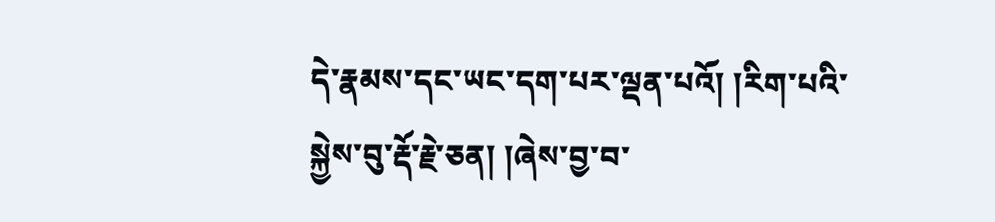དེ་རྣམས་དང་ཡང་དག་པར་ལྡན་པའོ། །རིག་པའི་སྐྱེས་བུ་རྡོ་རྗེ་ཅན། །ཞེས་བྱ་བ་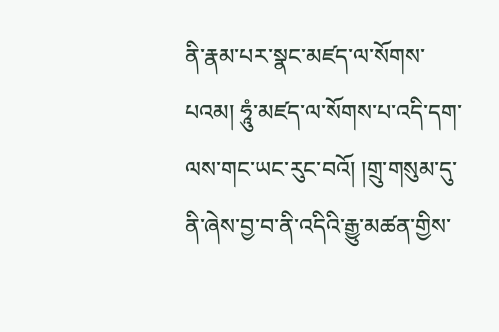ནི་རྣམ་པར་སྣང་མཛད་ལ་སོགས་པའམ། ཧཱུཾ་མཛད་ལ་སོགས་པ་འདི་དག་ལས་གང་ཡང་རུང་བའོ། །གྲུ་གསུམ་དུ་ནི་ཞེས་བྱ་བ་ནི་འདིའི་རྒྱུ་མཚན་གྱིས་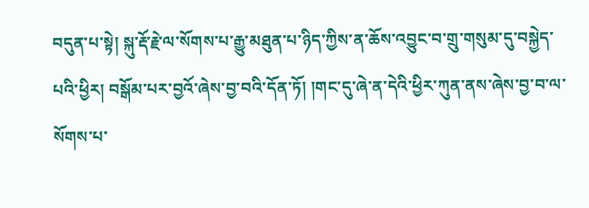བདུན་པ་སྟེ། སྐུ་རྡོ་རྗེ་ལ་སོགས་པ་རྒྱུ་མཐུན་པ་ཉིད་ཀྱིས་ན་ཆོས་འབྱུང་བ་གྲུ་གསུམ་དུ་བསྐྱེད་པའི་ཕྱིར། བསྒོམ་པར་བྱའོ་ཞེས་བྱ་བའི་དོན་ཏོ། །གང་དུ་ཞེ་ན་དེའི་ཕྱིར་ཀུན་ནས་ཞེས་བྱ་བ་ལ་སོགས་པ་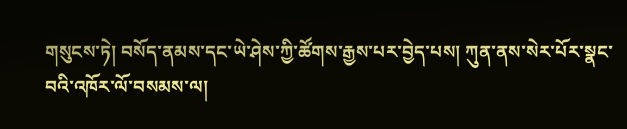གསུངས་ཏེ། བསོད་ནམས་དང་ཡེ་ཤེས་ཀྱི་ཚོགས་རྒྱས་པར་བྱེད་པས། ཀུན་ནས་སེར་པོར་སྣང་བའི་འཁོར་ལོ་བསམས་ལ།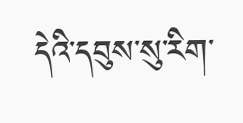དེའི་དབུས་སུ་རིག་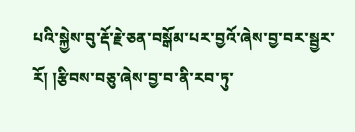པའི་སྐྱེས་བུ་རྡོ་རྗེ་ཅན་བསྒོམ་པར་བྱའོ་ཞེས་བྱ་བར་སྦྱར་རོ། །རྩིབས་བཅུ་ཞེས་བྱ་བ་ནི་རབ་ཏུ་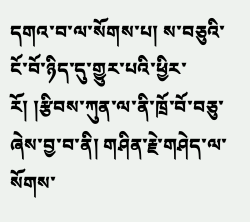དགའ་བ་ལ་སོགས་པ། ས་བཅུའི་ངོ་བོ་ཉིད་དུ་གྱུར་པའི་ཕྱིར་རོ། །རྩིབས་ཀུན་ལ་ནི་ཁྲོ་བོ་བཅུ་ཞེས་བྱ་བ་ནི། གཤིན་རྗེ་གཤེད་ལ་སོགས་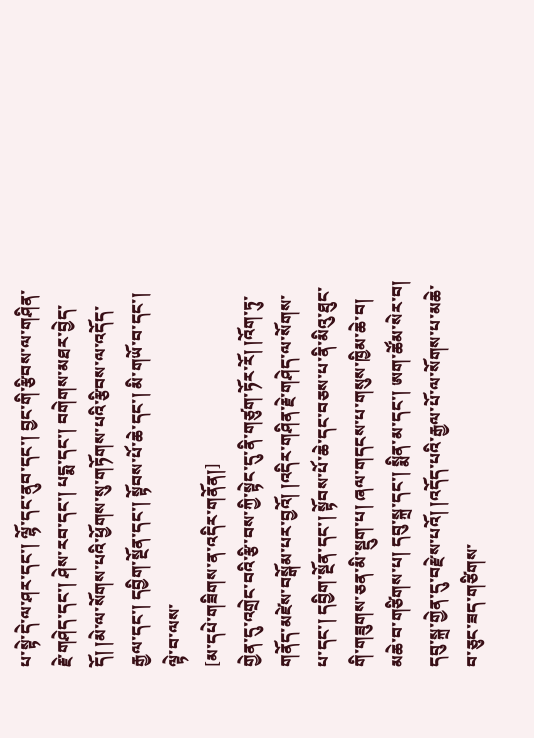པ་སྟེ་དེ་ལ་ཤར་དང་། ལྷོ་དང་ནུབ་དང་། བྱང་གི་རྩིབས་ལ་གཤིན་རྗེ་གཤེད་དང་། ཤེས་རབ་དང་། པདྨ་དང་། བགེགས་མཐར་བྱེད་དོ། །མེ་ལ་སོགས་པའི་ཕྱོགས་སུ་གཏོགས་པའི་རྩིབས་ལ་འདོད་རྒྱལ་དང་། དབྱིག་སྔོན་དང་། སྟོབས་པོ་ཆེ་དང་། མི་གཡོ་བ་དང་། ལྟེ་བ་ལས་
[མ་དཔེ་གཟིགས་ན་འདིར་གནོན།]
གྱེན་དུ་འགྲེང་བའི་རྩི་བས་ཀྱི་སྟེང་དུ་ནི་གཙུག་ཏོར་རོ། །འོག་ཏུ་གནོད་མཛེས་བསྒོམ་པར་བྱའོ། །འདིར་གཤིན་རྗེ་གཤེད་ལ་སོགས་པ་དང་། དབྱིག་སྔོན་དང་། སྟོབས་པོ་ཆེ་དང་བཅས་པ་ནི་མིའུ་ཐུང་གི་གཟུགས་ཅན་མི་སྡུག་པ། ཞལ་གདངས་པ་གསུས་ཁྱིམ་ཆེ་བ། མཆེ་བ་གཙིགས་པ། དབུ་སྐྲ་དང་། སྨིན་མ་དང་། ཨག་ཚོམ་སེར་བ། དབུ་སྐྲ་གྱེན་དུ་བརྫེས་པའོ། །འདོད་པའི་རྒྱལ་པོ་ལ་སོགས་པ་མཆེ་བ་ཅུང་ཟད་གཙིགས་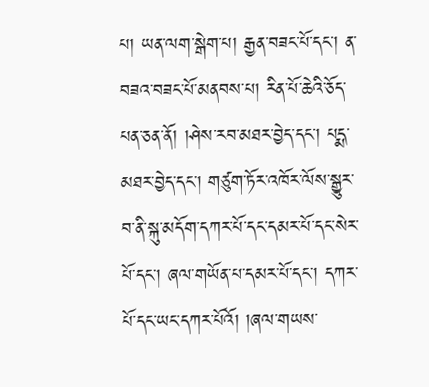པ། ཡན་ལག་སྒེག་པ། རྒྱན་བཟང་པོ་དང་། ན་བཟའ་བཟང་པོ་མནབས་པ། རིན་པོ་ཆེའི་ཅོད་པན་ཅན་ནོ། །ཤེས་རབ་མཐར་བྱེད་དང་། པདྨ་མཐར་བྱེད་དང་། གཙུག་ཏོར་འཁོར་ལོས་སྒྱུར་བ་ནི་སྐུ་མདོག་དཀར་པོ་དང་དམར་པོ་དང་སེར་པོ་དང་། ཞལ་གཡོན་པ་དམར་པོ་དང་། དཀར་པོ་དང་ཡང་དཀར་པོའོ། །ཞལ་གཡས་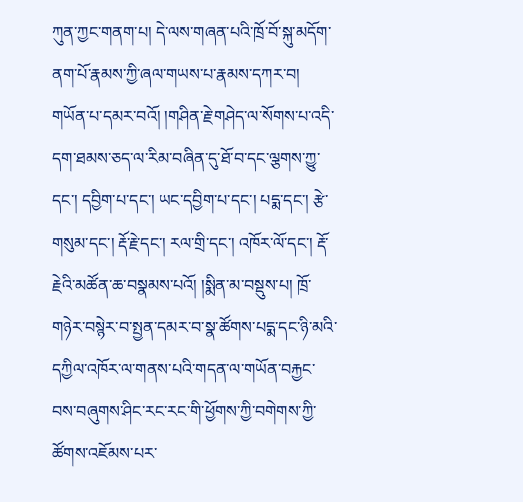ཀུན་ཀྱང་གནག་པ། དེ་ལས་གཞན་པའི་ཁྲོ་བོ་སྐུ་མདོག་ནག་པོ་རྣམས་ཀྱི་ཞལ་གཡས་པ་རྣམས་དཀར་བ། གཡོན་པ་དམར་བའོ། །གཤིན་རྗེ་གཤེད་ལ་སོགས་པ་འདི་དག་ཐམས་ཅད་ལ་རིམ་བཞིན་དུ་ཐོ་བ་དང་ལྕགས་ཀྱུ་དང་། དབྱིག་པ་དང་། ཡང་དབྱིག་པ་དང་། པདྨ་དང་། རྩེ་གསུམ་དང་། རྡོ་རྗེ་དང་། རལ་གྲི་དང་། འཁོར་ལོ་དང་། རྡོ་རྗེའི་མཚོན་ཆ་བསྣམས་པའོ། །སྨིན་མ་བསྡུས་པ། ཁྲོ་གཉེར་བསྙེར་བ་སྤྱན་དམར་བ་སྣ་ཚོགས་པདྨ་དང་ཉི་མའི་དཀྱིལ་འཁོར་ལ་གནས་པའི་གདན་ལ་གཡོན་བརྐྱང་བས་བཞུགས་ཤིང་རང་རང་གི་ཕྱོགས་ཀྱི་བགེགས་ཀྱི་ཚོགས་འཇོམས་པར་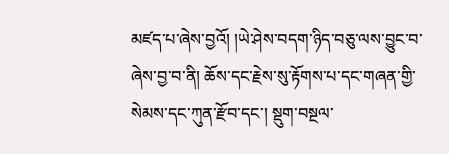མཛད་པ་ཞེས་བྱའོ། །ཡེ་ཤེས་བདག་ཉིད་བཅུ་ལས་བྱུང་བ་ཞེས་བྱ་བ་ནི། ཆོས་དང་རྗེས་སུ་རྟོགས་པ་དང་གཞན་གྱི་སེམས་དང་ཀུན་རྫོབ་དང་། སྡུག་བསྔལ་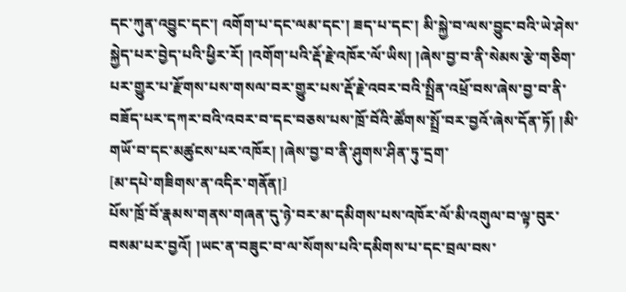དང་ཀུན་འབྱུང་དང་། འགོག་པ་དང་ལམ་དང་། ཟད་པ་དང་། མི་སྐྱེ་བ་ལས་བྱུང་བའི་ཡེ་ཤེས་སྐྱེད་པར་བྱེད་པའི་ཕྱིར་རོ། །འགོག་པའི་རྡོ་རྗེ་འཁོར་ལོ་ཡིས། །ཞེས་བྱ་བ་ནི་སེམས་རྩེ་གཅིག་པར་གྱུར་པ་རྫོགས་པས་གསལ་བར་གྱུར་པས་རྡོ་རྗེ་འབར་བའི་སྤྲིན་འཕྲོ་བས་ཞེས་བྱ་བ་ནི་བཟོད་པར་དཀར་བའི་འབར་བ་དང་བཅས་པས་ཁྲོ་བོའི་ཚོགས་སྤྲོ་བར་བྱའོ་ཞེས་དོན་ཏོ། །མི་གཡོ་བ་དང་མཚུངས་པར་འཁོར། །ཞེས་བྱ་བ་ནི་ཤུགས་ཤིན་ཏུ་དྲག་
[མ་དཔེ་གཟིགས་ན་འདིར་གནོན།]
པོས་ཁྲོ་བོ་རྣམས་གནས་གཞན་དུ་ཉེ་བར་མ་དམིགས་པས་འཁོར་ལོ་མི་འགུལ་བ་ལྟ་བུར་བསམ་པར་བྱའོ། །ཡང་ན་བཟུང་བ་ལ་སོགས་པའི་དམིགས་པ་དང་བྲལ་བས་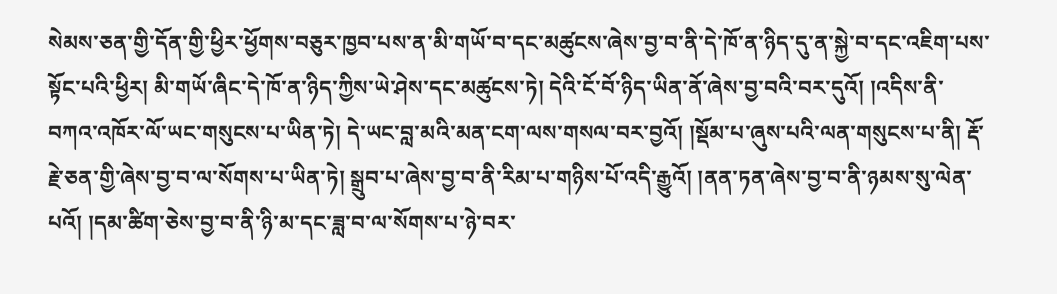སེམས་ཅན་གྱི་དོན་གྱི་ཕྱིར་ཕྱོགས་བཅུར་ཁྱབ་པས་ན་མི་གཡོ་བ་དང་མཚུངས་ཞེས་བྱ་བ་ནི་དེ་ཁོ་ན་ཉིད་དུ་ན་སྐྱེ་བ་དང་འཇིག་པས་སྟོང་པའི་ཕྱིར། མི་གཡོ་ཞིང་དེ་ཁོ་ན་ཉིད་ཀྱིས་ཡེ་ཤེས་དང་མཚུངས་ཏེ། དེའི་ངོ་བོ་ཉིད་ཡིན་ནོ་ཞེས་བྱ་བའི་བར་དུའོ། །འདིས་ནི་བཀའ་འཁོར་ལོ་ཡང་གསུངས་པ་ཡིན་ཏེ། དེ་ཡང་བླ་མའི་མན་ངག་ལས་གསལ་བར་བྱའོ། །སྡོམ་པ་ཞུས་པའི་ལན་གསུངས་པ་ནི། རྡོ་རྗེ་ཅན་གྱི་ཞེས་བྱ་བ་ལ་སོགས་པ་ཡིན་ཏེ། སྒྲུབ་པ་ཞེས་བྱ་བ་ནི་རིམ་པ་གཉིས་པོ་འདི་རྒྱུའོ། །ནན་ཏན་ཞེས་བྱ་བ་ནི་ཉམས་སུ་ལེན་པའོ། །དམ་ཚིག་ཅེས་བྱ་བ་ནི་ཉི་མ་དང་ཟླ་བ་ལ་སོགས་པ་ཉེ་བར་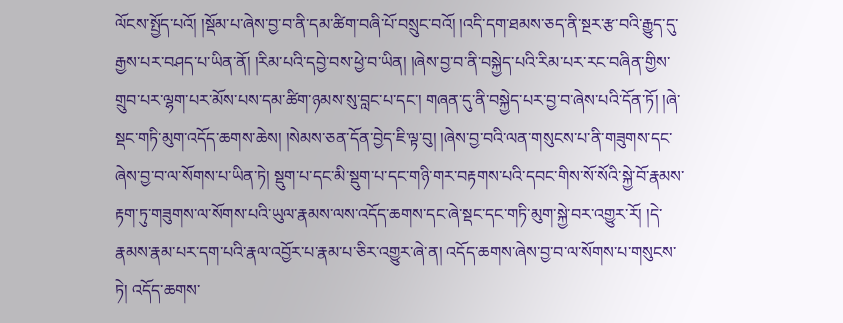ལོངས་སྤྱོད་པའོ། །སྡོམ་པ་ཞེས་བྱ་བ་ནི་དམ་ཚིག་བཞི་པོ་བསྲུང་བའོ། །འདི་དག་ཐམས་ཅད་ནི་སྔར་རྩ་བའི་རྒྱུད་དུ་རྒྱས་པར་བཤད་པ་ཡིན་ནོ། །རིམ་པའི་དབྱེ་བས་ཕྱེ་བ་ཡིན། །ཞེས་བྱ་བ་ནི་བསྐྱེད་པའི་རིམ་པར་རང་བཞིན་གྱིས་གྲུབ་པར་ལྷག་པར་མོས་པས་དམ་ཚིག་ཉམས་སུ་བླང་པ་དང་། གཞན་དུ་ནི་བསྐྱེད་པར་བྱ་བ་ཞེས་པའི་དོན་ཏོ། །ཞེ་སྡང་གཏི་མུག་འདོད་ཆགས་ཆེས། །སེམས་ཅན་དོན་བྱེད་ཇི་ལྟ་བུ། །ཞེས་བྱ་བའི་ལན་གསུངས་པ་ནི་གཟུགས་དང་ཞེས་བྱ་བ་ལ་སོགས་པ་ཡིན་ཏེ། སྡུག་པ་དང་མི་སྡུག་པ་དང་གཉི་གར་བརྟགས་པའི་དབང་གིས་སོ་སོའི་སྐྱེ་བོ་རྣམས་རྟག་ཏུ་གཟུགས་ལ་སོགས་པའི་ཡུལ་རྣམས་ལས་འདོད་ཆགས་དང་ཞེ་སྡང་དང་གཏི་མུག་སྐྱེ་བར་འགྱུར་རོ། །དེ་རྣམས་རྣམ་པར་དག་པའི་རྣལ་འབྱོར་པ་རྣམ་པ་ཅིར་འགྱུར་ཞེ་ན། འདོད་ཆགས་ཞེས་བྱ་བ་ལ་སོགས་པ་གསུངས་ཏེ། འདོད་ཆགས་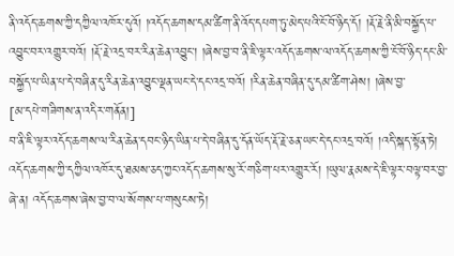ནི་འདོད་ཆགས་ཀྱི་དཀྱིལ་འཁོར་དུའོ། །འདོད་ཆགས་དམ་ཚིག་ནི་འོད་དཔག་ཏུ་མེད་པའི་ངོ་བོ་ཉིད་དོ། །རྡོ་རྗེ་ནི་མི་བསྐྱོད་པ་འབྱུང་བར་འགྱུར་བའོ། །རྡོ་རྗེ་འདྲ་བར་རིན་ཆེན་འབྱུང་། །ཞེས་བྱ་བ་ནི་ཇི་ལྟར་འདོད་ཆགས་ལ་འདོད་ཆགས་ཀྱི་ངོ་བོ་ཉིད་དང་མི་བསྐྱོད་པ་ཡིན་པ་དེ་བཞིན་དུ་རིན་ཆེན་འབྱུང་ལྡན་ཡང་དེ་དང་འདྲ་བའོ། །རིན་ཆེན་བཞིན་དུ་དམ་ཚིག་ཤེས། །ཞེས་བྱ་
[མ་དཔེ་གཟིགས་ན་འདིར་གནོན།]
བ་ནི་ཇི་ལྟར་འདོད་ཆགས་ལ་རིན་ཆེན་དབང་ཉིད་ཡིན་པ་དེ་བཞིན་དུ་དོན་ཡོད་རྡོ་རྗེ་ཅན་ཡང་དེ་དང་འདྲ་བའོ། །འདི་སྐད་སྟོན་ཏེ། འདོད་ཆགས་ཀྱི་དཀྱིལ་འཁོར་དུ་ཐམས་ཅད་ཀྱང་འདོད་ཆགས་སུ་རོ་གཅིག་པར་འགྱུར་རོ། །ཡུལ་རྣམས་དེ་ཇི་ལྟར་བལྟ་བར་བྱ་ཞེ་ན། འདོད་ཆགས་ཞེས་བྱ་བ་ལ་སོགས་པ་གསུངས་ཏེ།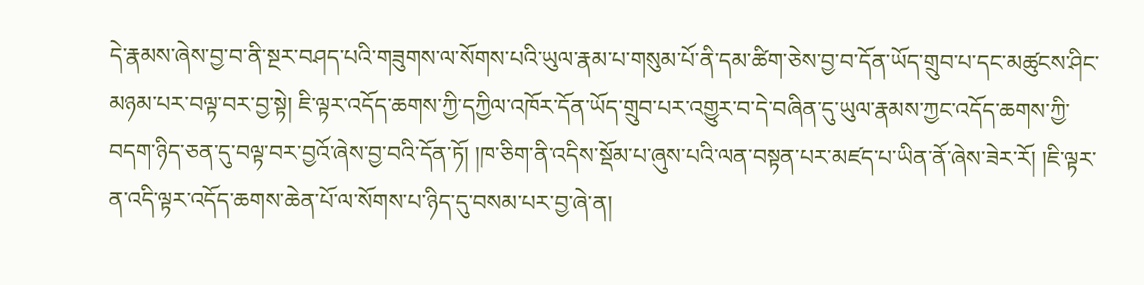དེ་རྣམས་ཞེས་བྱ་བ་ནི་སྔར་བཤད་པའི་གཟུགས་ལ་སོགས་པའི་ཡུལ་རྣམ་པ་གསུམ་པོ་ནི་དམ་ཚིག་ཅེས་བྱ་བ་དོན་ཡོད་གྲུབ་པ་དང་མཚུངས་ཤིང་མཉམ་པར་བལྟ་བར་བྱ་སྟེ། ཇི་ལྟར་འདོད་ཆགས་ཀྱི་དཀྱིལ་འཁོར་དོན་ཡོད་གྲུབ་པར་འགྱུར་བ་དེ་བཞིན་དུ་ཡུལ་རྣམས་ཀྱང་འདོད་ཆགས་ཀྱི་བདག་ཉིད་ཅན་དུ་བལྟ་བར་བྱའོ་ཞེས་བྱ་བའི་དོན་ཏོ། །ཁ་ཅིག་ནི་འདིས་སྡོམ་པ་ཞུས་པའི་ལན་བསྟན་པར་མཛད་པ་ཡིན་ནོ་ཞེས་ཟེར་རོ། །ཇི་ལྟར་ན་འདི་ལྟར་འདོད་ཆགས་ཆེན་པོ་ལ་སོགས་པ་ཉིད་དུ་བསམ་པར་བྱ་ཞེ་ན།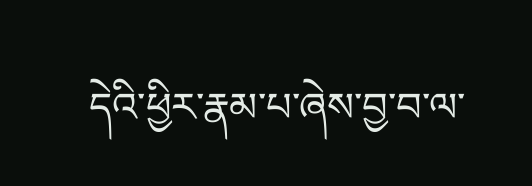དེའི་ཕྱིར་རྣམ་པ་ཞེས་བྱ་བ་ལ་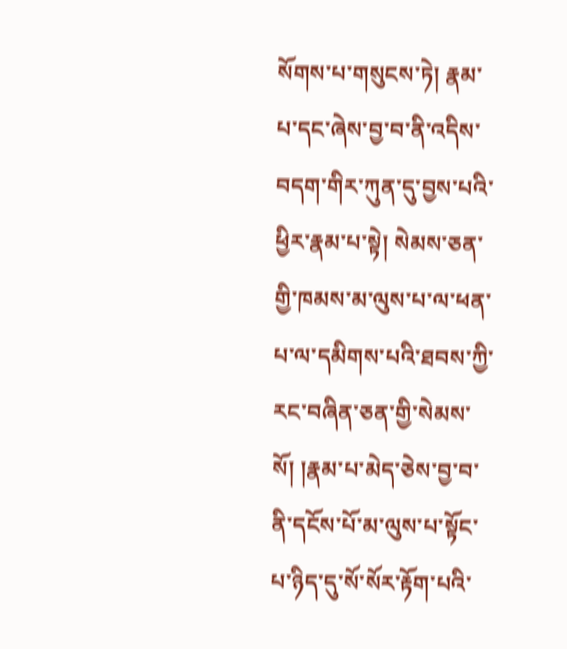སོགས་པ་གསུངས་ཏེ། རྣམ་པ་དང་ཞེས་བྱ་བ་ནི་འདིས་བདག་གིར་ཀུན་དུ་བྱས་པའི་ཕྱིར་རྣམ་པ་སྟེ། སེམས་ཅན་གྱི་ཁམས་མ་ལུས་པ་ལ་ཕན་པ་ལ་དམིགས་པའི་ཐབས་ཀྱི་རང་བཞིན་ཅན་གྱི་སེམས་སོ། །རྣམ་པ་མེད་ཅེས་བྱ་བ་ནི་དངོས་པོ་མ་ལུས་པ་སྟོང་པ་ཉིད་དུ་སོ་སོར་རྟོག་པའི་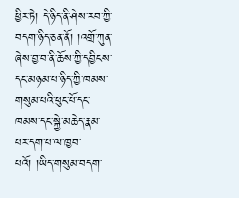ཕྱིར་ཏེ། དེ་ཉིད་ནི་ཤེས་རབ་ཀྱི་བདག་ཉིད་ཅན་ནོ། །འགྲོ་ཀུན་ཞེས་བྱ་བ་ནི་ཆོས་ཀྱི་དབྱིངས་དང་མཉམ་པ་ཉིད་ཀྱི་ཁམས་གསུམ་པའི་ཕུང་པོ་དང་ཁམས་དང་སྐྱེ་མཆེད་རྣམ་པར་དག་པ་ལ་ཁྱབ་པའོ། །ཡིད་གསུམ་བདག་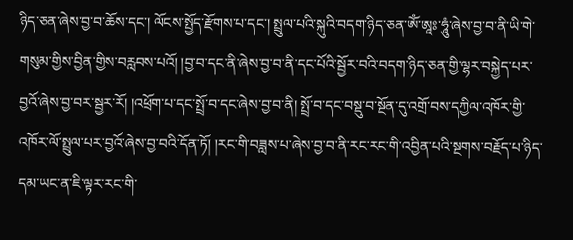ཉིད་ཅན་ཞེས་བྱ་བ་ཆོས་དང་། ལོངས་སྤྱོད་རྫོགས་པ་དང་། སྤྲུལ་པའི་སྐུའི་བདག་ཉིད་ཅན་ཨོཾ་ཨཱཿ་ཧཱུཾ་ཞེས་བྱ་བ་ནི་ཡི་གེ་གསུམ་གྱིས་བྱིན་གྱིས་བརླབས་པའོ། །བྱ་བ་དང་ནི་ཞེས་བྱ་བ་ནི་དང་པོའི་སྦྱོར་བའི་བདག་ཉིད་ཅན་གྱི་ལྷར་བསྐྱེད་པར་བྱའོ་ཞེས་བྱ་བར་སྦྱར་རོ། །འཕྲོག་པ་དང་སྤྲོ་བ་དང་ཞེས་བྱ་བ་ནི། སྤྲོ་བ་དང་བསྡུ་བ་སྔོན་དུ་འགྲོ་བས་དཀྱིལ་འཁོར་གྱི་འཁོར་ལོ་སྤྲུལ་པར་བྱའོ་ཞེས་བྱ་བའི་དོན་ཏོ། །རང་གི་བཟླས་པ་ཞེས་བྱ་བ་ནི་རང་རང་གི་འབྱིན་པའི་སྔགས་བརྗོད་པ་ཉིད་དམ་ཡང་ན་ཇི་ལྟར་རང་གི་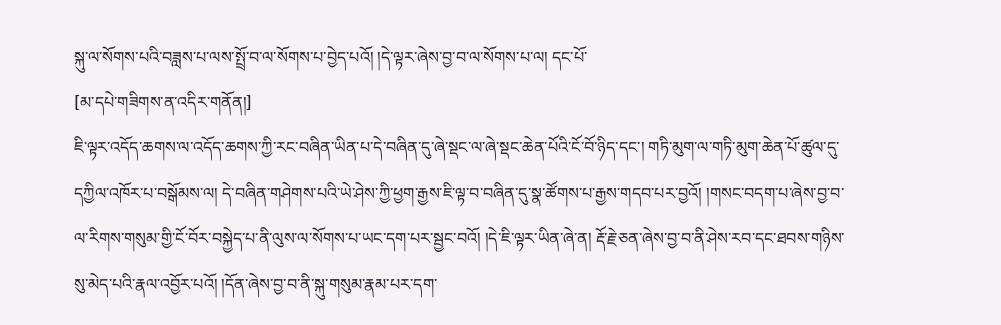སྐུ་ལ་སོགས་པའི་བཟླས་པ་ལས་སྤྲོ་བ་ལ་སོགས་པ་བྱེད་པའོ། །དེ་ལྟར་ཞེས་བྱ་བ་ལ་སོགས་པ་ལ། དང་པོ་
[མ་དཔེ་གཟིགས་ན་འདིར་གནོན།]
ཇི་ལྟར་འདོད་ཆགས་ལ་འདོད་ཆགས་ཀྱི་རང་བཞིན་ཡིན་པ་དེ་བཞིན་དུ་ཞེ་སྡང་ལ་ཞེ་སྡང་ཆེན་པོའི་ངོ་བོ་ཉིད་དང་། གཏི་མུག་ལ་གཏི་མུག་ཆེན་པོ་ཚུལ་དུ་དཀྱིལ་འཁོར་པ་བསྒོམས་ལ། དེ་བཞིན་གཤེགས་པའི་ཡེ་ཤེས་ཀྱི་ཕྱག་རྒྱས་ཇི་ལྟ་བ་བཞིན་དུ་སྣ་ཚོགས་པ་རྒྱས་གདབ་པར་བྱའོ། །གསང་བདག་པ་ཞེས་བྱ་བ་ལ་རིགས་གསུམ་གྱི་ངོ་བོར་བསྐྱེད་པ་ནི་ལུས་ལ་སོགས་པ་ཡང་དག་པར་སྦྱང་བའོ། །དེ་ཇི་ལྟར་ཡིན་ཞེ་ན། རྡོ་རྗེ་ཅན་ཞེས་བྱ་བ་ནི་ཤེས་རབ་དང་ཐབས་གཉིས་སུ་མེད་པའི་རྣལ་འབྱོར་པའོ། །དོན་ཞེས་བྱ་བ་ནི་སྐུ་གསུམ་རྣམ་པར་དག་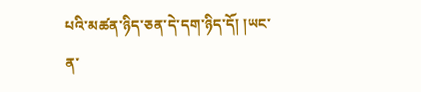པའི་མཚན་ཉིད་ཅན་དེ་དག་ཉིད་དོ། །ཡང་ན་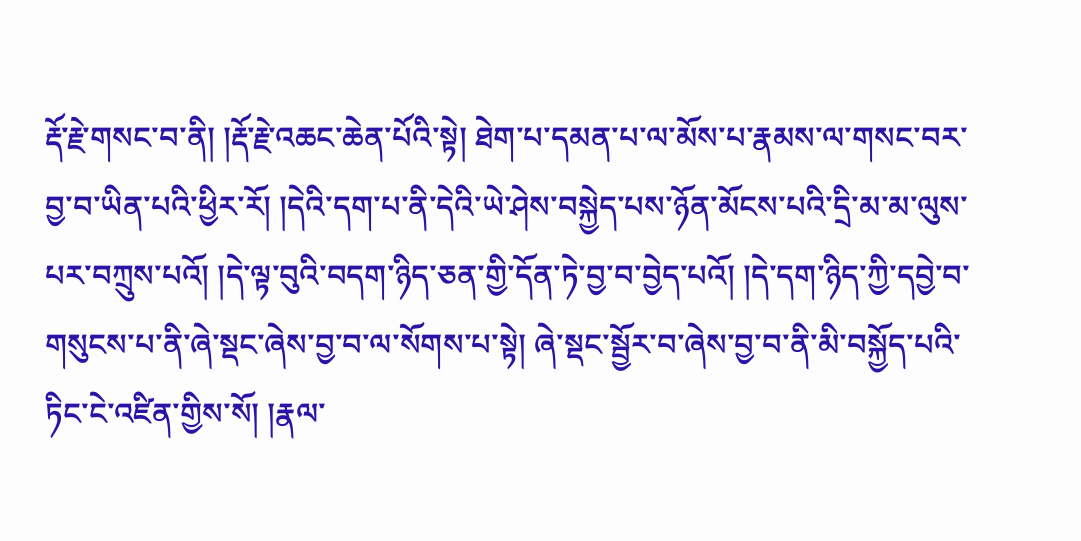རྡོ་རྗེ་གསང་བ་ནི། །རྡོ་རྗེ་འཆང་ཆེན་པོའི་སྟེ། ཐེག་པ་དམན་པ་ལ་མོས་པ་རྣམས་ལ་གསང་བར་བྱ་བ་ཡིན་པའི་ཕྱིར་རོ། །དེའི་དག་པ་ནི་དེའི་ཡེ་ཤེས་བསྐྱེད་པས་ཉོན་མོངས་པའི་དྲི་མ་མ་ལུས་པར་བཀྲུས་པའོ། །དེ་ལྟ་བུའི་བདག་ཉིད་ཅན་གྱི་དོན་ཏེ་བྱ་བ་བྱེད་པའོ། །དེ་དག་ཉིད་ཀྱི་དབྱེ་བ་གསུངས་པ་ནི་ཞེ་སྡང་ཞེས་བྱ་བ་ལ་སོགས་པ་སྟེ། ཞེ་སྡང་སྦྱོར་བ་ཞེས་བྱ་བ་ནི་མི་བསྐྱོད་པའི་ཏིང་ངེ་འཛིན་གྱིས་སོ། །རྣལ་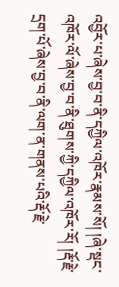འབྱོར་པ་ཞེས་བྱ་བ་ནི་དཀྱིལ་འཁོར་རྣམས་སོ། །ཞེ་སྡང་འཁོར་ལོ་ཞེས་བྱ་བ་ནི་ཐུགས་ཀྱི་དཀྱིལ་འཁོར་རོ། །རྡོ་རྗེ་དྲག་པོ་ཞེས་བྱ་བ་ནི་ལག་ན་གནས་པའི་རྡོ་རྗེ་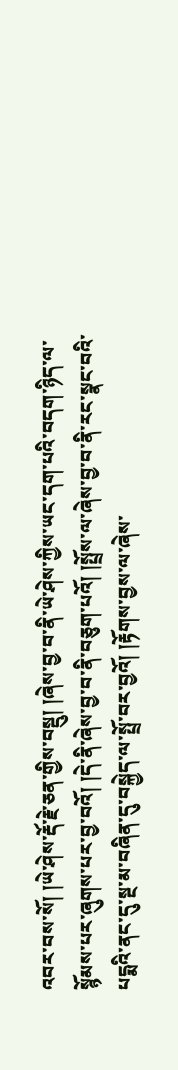འབར་བས་སོ། །ཡེ་ཤེས་རྡོ་རྗེ་ཅན་གྱིས་བསྡུ། །ཞེས་བྱ་བ་ནི་ཡེ་ཤེས་ཀྱིས་ཡང་དག་པའི་བདག་ཉིད་ལ་སྙོམས་པར་ཞུགས་པར་བྱ་བའོ། །དེ་ནི་ཞེས་བྱ་བ་ནི་བཅུག་པའོ། །སྤྲོས་ལ་ཞེས་བྱ་བ་ནི་རང་སྣང་བའི་པདྨའི་ནང་དུ་སྔ་མ་བཞིན་དུ་བསྐྱེད་ལ་སྤྲོ་བར་བྱའོ། །རྟོགས་བྱས་ལ་ཞེས་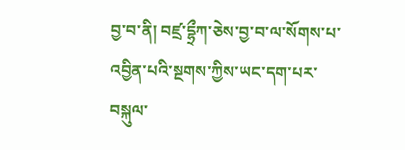བྱ་བ་ནི། བཛྲ་དྷྲྀཀ་ཅེས་བྱ་བ་ལ་སོགས་པ་འབྱིན་པའི་སྔགས་ཀྱིས་ཡང་དག་པར་བསྐུལ་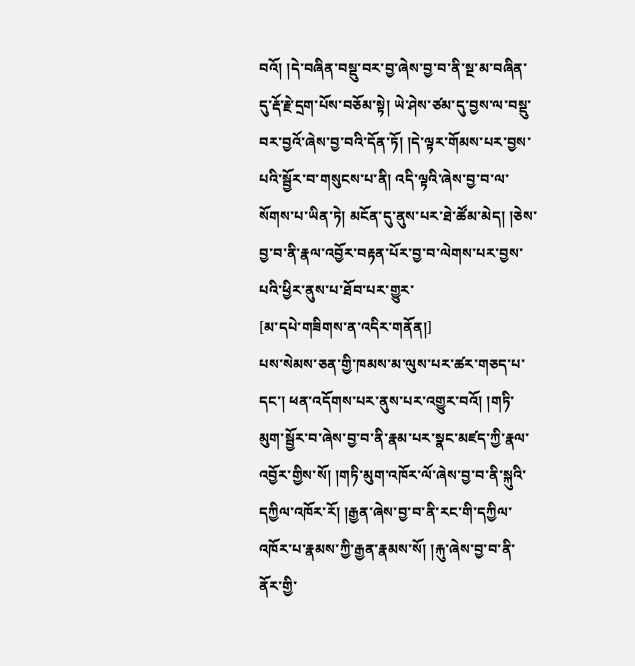བའོ། །དེ་བཞིན་བསྡུ་བར་བྱ་ཞེས་བྱ་བ་ནི་སྔ་མ་བཞིན་དུ་རྡོ་རྗེ་དྲག་པོས་བཅོམ་སྟེ། ཡེ་ཤེས་ཙམ་དུ་བྱས་ལ་བསྡུ་བར་བྱའོ་ཞེས་བྱ་བའི་དོན་ཏོ། །དེ་ལྟར་གོམས་པར་བྱས་པའི་སྦྱོར་བ་གསུངས་པ་ནི། འདི་ལྟའི་ཞེས་བྱ་བ་ལ་སོགས་པ་ཡིན་ཏེ། མངོན་དུ་ནུས་པར་ཐེ་ཚོམ་མེད། །ཅེས་བྱ་བ་ནི་རྣལ་འབྱོར་བརྟན་པོར་བྱ་བ་ལེགས་པར་བྱས་པའི་ཕྱིར་ནུས་པ་ཐོབ་པར་གྱུར་
[མ་དཔེ་གཟིགས་ན་འདིར་གནོན།]
པས་སེམས་ཅན་གྱི་ཁམས་མ་ལུས་པར་ཚར་གཅད་པ་དང་། ཕན་འདོགས་པར་ནུས་པར་འགྱུར་བའོ། །གཏི་མུག་སྦྱོར་བ་ཞེས་བྱ་བ་ནི་རྣམ་པར་སྣང་མཛད་ཀྱི་རྣལ་འབྱོར་གྱིས་སོ། །གཏི་མུག་འཁོར་ལོ་ཞེས་བྱ་བ་ནི་སྐུའི་དཀྱིལ་འཁོར་རོ། །རྒྱན་ཞེས་བྱ་བ་ནི་རང་གི་དཀྱིལ་འཁོར་པ་རྣམས་ཀྱི་རྒྱན་རྣམས་སོ། །རྐུ་ཞེས་བྱ་བ་ནི་ནོར་གྱི་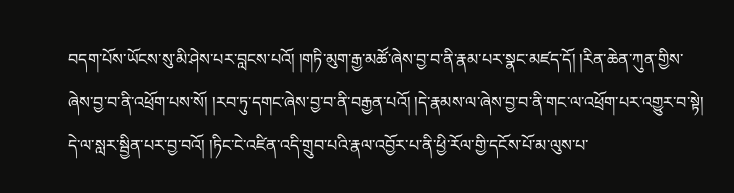བདག་པོས་ཡོངས་སུ་མི་ཤེས་པར་བླངས་པའོ། །གཏི་མུག་རྒྱ་མཚོ་ཞེས་བྱ་བ་ནི་རྣམ་པར་སྣང་མཛད་དོ། །རིན་ཆེན་ཀུན་གྱིས་ཞེས་བྱ་བ་ནི་འཕྲོག་པས་སོ། །རབ་ཏུ་དགང་ཞེས་བྱ་བ་ནི་བརྒྱན་པའོ། །དེ་རྣམས་ལ་ཞེས་བྱ་བ་ནི་གང་ལ་འཕྲོག་པར་འགྱུར་བ་སྟེ། དེ་ལ་སླར་སྦྱིན་པར་བྱ་བའོ། །ཏིང་ངེ་འཛིན་འདི་གྲུབ་པའི་རྣལ་འབྱོར་པ་ནི་ཕྱི་རོལ་གྱི་དངོས་པོ་མ་ལུས་པ་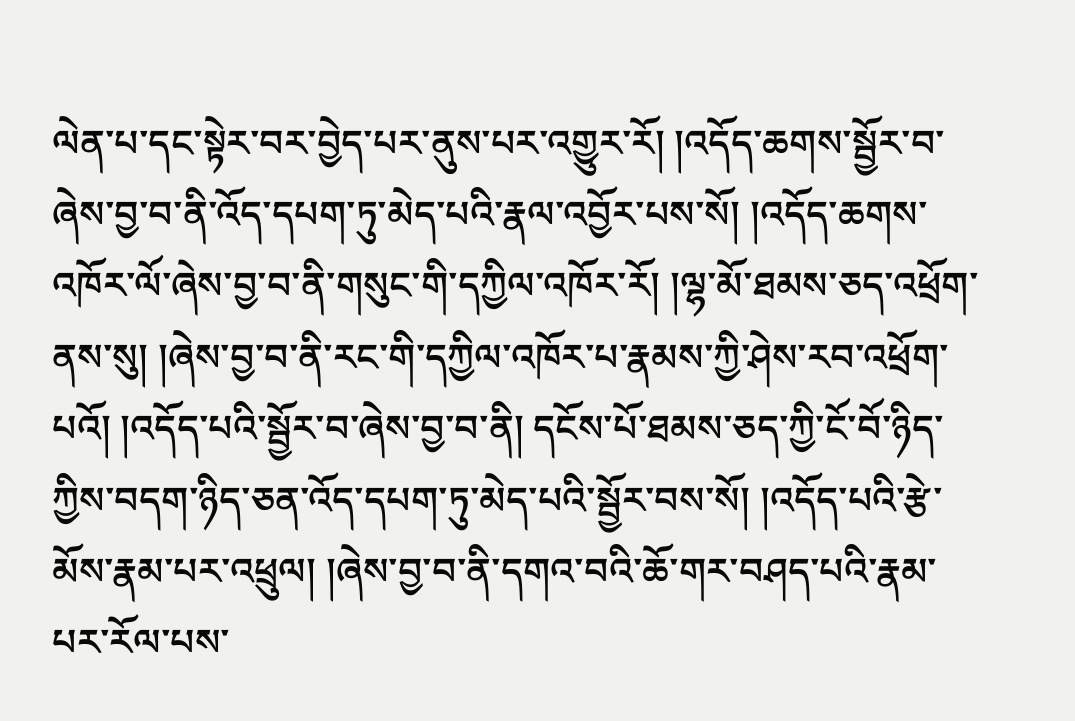ལེན་པ་དང་སྟེར་བར་བྱེད་པར་ནུས་པར་འགྱུར་རོ། །འདོད་ཆགས་སྦྱོར་བ་ཞེས་བྱ་བ་ནི་འོད་དཔག་ཏུ་མེད་པའི་རྣལ་འབྱོར་པས་སོ། །འདོད་ཆགས་འཁོར་ལོ་ཞེས་བྱ་བ་ནི་གསུང་གི་དཀྱིལ་འཁོར་རོ། །ལྷ་མོ་ཐམས་ཅད་འཕྲོག་ནས་སུ། །ཞེས་བྱ་བ་ནི་རང་གི་དཀྱིལ་འཁོར་པ་རྣམས་ཀྱི་ཤེས་རབ་འཕྲོག་པའོ། །འདོད་པའི་སྦྱོར་བ་ཞེས་བྱ་བ་ནི། དངོས་པོ་ཐམས་ཅད་ཀྱི་ངོ་བོ་ཉིད་ཀྱིས་བདག་ཉིད་ཅན་འོད་དཔག་ཏུ་མེད་པའི་སྦྱོར་བས་སོ། །འདོད་པའི་རྩེ་མོས་རྣམ་པར་འཕྲུལ། །ཞེས་བྱ་བ་ནི་དགའ་བའི་ཆོ་གར་བཤད་པའི་རྣམ་པར་རོལ་པས་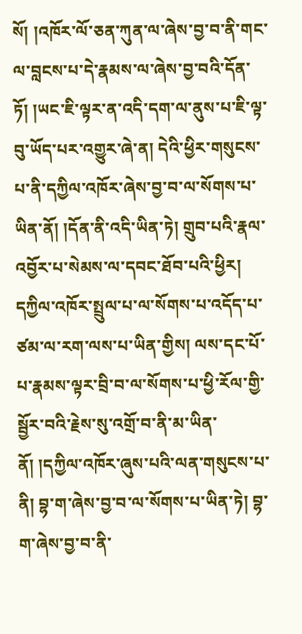སོ། །འཁོར་ལོ་ཅན་ཀུན་ལ་ཞེས་བྱ་བ་ནི་གང་ལ་བླངས་པ་དེ་རྣམས་ལ་ཞེས་བྱ་བའི་དོན་ཏོ། །ཡང་ཇི་ལྟར་ན་འདི་དག་ལ་ནུས་པ་ཇི་ལྟ་བུ་ཡོད་པར་འགྱུར་ཞེ་ན། དེའི་ཕྱིར་གསུངས་པ་ནི་དཀྱིལ་འཁོར་ཞེས་བྱ་བ་ལ་སོགས་པ་ཡིན་ནོ། །དོན་ནི་འདི་ཡིན་ཏེ། གྲུབ་པའི་རྣལ་འབྱོར་པ་སེམས་ལ་དབང་ཐོབ་པའི་ཕྱིར། དཀྱིལ་འཁོར་སྤྲུལ་པ་ལ་སོགས་པ་འདོད་པ་ཙམ་ལ་རག་ལས་པ་ཡིན་གྱིས། ལས་དང་པོ་པ་རྣམས་ལྟར་བྲི་བ་ལ་སོགས་པ་ཕྱི་རོལ་གྱི་སྦྱོར་བའི་རྗེས་སུ་འགྲོ་བ་ནི་མ་ཡིན་ནོ། །དཀྱིལ་འཁོར་ཞུས་པའི་ལན་གསུངས་པ་ནི། བྷ་ག་ཞེས་བྱ་བ་ལ་སོགས་པ་ཡིན་ཏེ། བྷ་ག་ཞེས་བྱ་བ་ནི་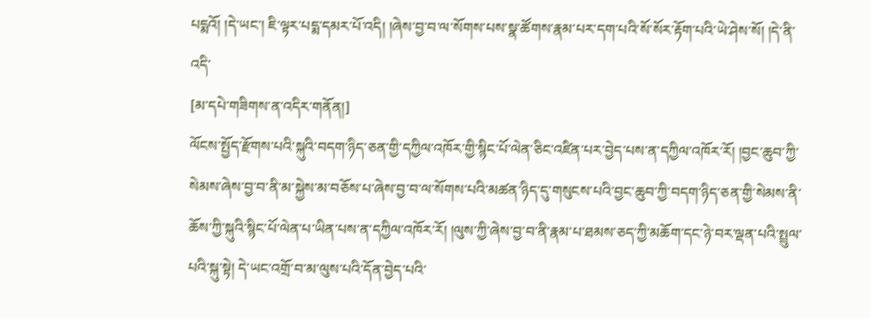པདྨའོ། །དེ་ཡང་། ཇི་ལྟར་པདྨ་དམར་པོ་འདི། །ཞེས་བྱ་བ་ལ་སོགས་པས་སྣ་ཚོགས་རྣམ་པར་དག་པའི་སོ་སོར་རྟོག་པའི་ཡེ་ཤེས་སོ། །དེ་ནི་འདི་
[མ་དཔེ་གཟིགས་ན་འདིར་གནོན།]
ལོངས་སྤྱོད་རྫོགས་པའི་སྐུའི་བདག་ཉིད་ཅན་གྱི་དཀྱིལ་འཁོར་གྱི་སྙིང་པོ་ལེན་ཅིང་འཛིན་པར་བྱེད་པས་ན་དཀྱིལ་འཁོར་རོ། །བྱང་ཆུབ་ཀྱི་སེམས་ཞེས་བྱ་བ་ནི་མ་སྐྱེས་མ་བཅོས་པ་ཞེས་བྱ་བ་ལ་སོགས་པའི་མཚན་ཉིད་དུ་གསུངས་པའི་བྱང་ཆུབ་ཀྱི་བདག་ཉིད་ཅན་གྱི་སེམས་ནི་ཆོས་ཀྱི་སྐུའི་སྙིང་པོ་ལེན་པ་ཡིན་པས་ན་དཀྱིལ་འཁོར་རོ། །ལུས་ཀྱི་ཞེས་བྱ་བ་ནི་རྣམ་པ་ཐམས་ཅད་ཀྱི་མཆོག་དང་ཉེ་བར་ལྡན་པའི་སྤྲུལ་པའི་སྐུ་སྟེ། དེ་ཡང་འགྲོ་བ་མ་ལུས་པའི་དོན་བྱེད་པའི་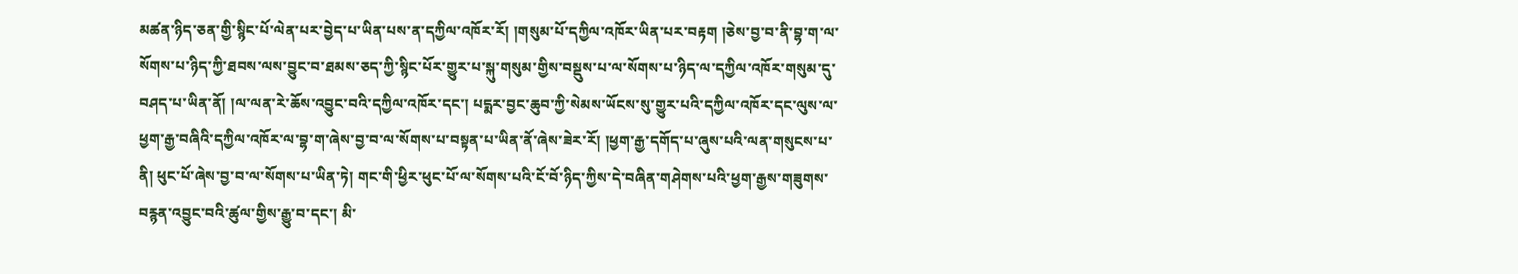མཚན་ཉིད་ཅན་གྱི་སྙིང་པོ་ལེན་པར་བྱེད་པ་ཡིན་པས་ན་དཀྱིལ་འཁོར་རོ། །གསུམ་པོ་དཀྱིལ་འཁོར་ཡིན་པར་བརྟག །ཅེས་བྱ་བ་ནི་བྷ་ག་ལ་སོགས་པ་ཉིད་ཀྱི་ཐབས་ལས་བྱུང་བ་ཐམས་ཅད་ཀྱི་སྙིང་པོར་གྱུར་པ་སྐུ་གསུམ་གྱིས་བསྡུས་པ་ལ་སོགས་པ་ཉིད་ལ་དཀྱིལ་འཁོར་གསུམ་དུ་བཤད་པ་ཡིན་ནོ། །ལ་ལན་རེ་ཆོས་འབྱུང་བའི་དཀྱིལ་འཁོར་དང་། པདྨར་བྱང་ཆུབ་ཀྱི་སེམས་ཡོངས་སུ་གྱུར་པའི་དཀྱིལ་འཁོར་དང་ལུས་ལ་ཕྱག་རྒྱ་བཞིའི་དཀྱིལ་འཁོར་ལ་བྷ་ག་ཞེས་བྱ་བ་ལ་སོགས་པ་བསྟན་པ་ཡིན་ནོ་ཞེས་ཟེར་རོ། །ཕྱག་རྒྱ་དགོད་པ་ཞུས་པའི་ལན་གསུངས་པ་ནི། ཕུང་པོ་ཞེས་བྱ་བ་ལ་སོགས་པ་ཡིན་ཏེ། གང་གི་ཕྱིར་ཕུང་པོ་ལ་སོགས་པའི་ངོ་བོ་ཉིད་ཀྱིས་དེ་བཞིན་གཤེགས་པའི་ཕྱག་རྒྱས་གཟུགས་བརྙན་འབྱུང་བའི་ཚུལ་གྱིས་རྒྱུ་བ་དང་། མི་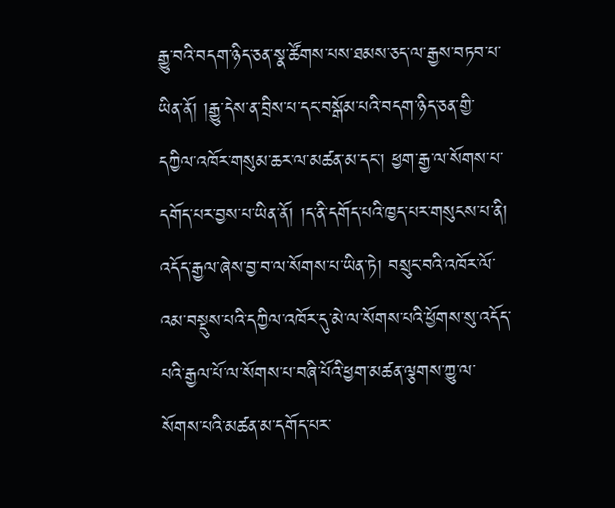རྒྱུ་བའི་བདག་ཉིད་ཅན་སྣ་ཚོགས་པས་ཐམས་ཅད་ལ་རྒྱས་བཏབ་པ་ཡིན་ནོ། །རྒྱུ་དེས་ན་བྲིས་པ་དང་བསྒོམ་པའི་བདག་ཉིད་ཅན་གྱི་དཀྱིལ་འཁོར་གསུམ་ཆར་ལ་མཚན་མ་དང་། ཕྱག་རྒྱ་ལ་སོགས་པ་དགོད་པར་བྱས་པ་ཡིན་ནོ། །ད་ནི་དགོད་པའི་ཁྱད་པར་གསུངས་པ་ནི། འདོད་རྒྱལ་ཞེས་བྱ་བ་ལ་སོགས་པ་ཡིན་ཏེ། བསྲུང་བའི་འཁོར་ལོ་འམ་བསྡུས་པའི་དཀྱིལ་འཁོར་དུ་མེ་ལ་སོགས་པའི་ཕྱོགས་སུ་འདོད་པའི་རྒྱལ་པོ་ལ་སོགས་པ་བཞི་པོའི་ཕྱག་མཚན་ལྕགས་ཀྱུ་ལ་སོགས་པའི་མཚན་མ་དགོད་པར་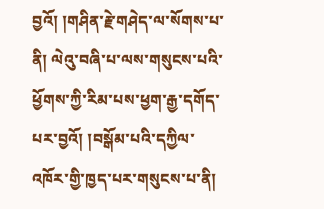བྱའོ། །གཤིན་རྗེ་གཤེད་ལ་སོགས་པ་ནི། ལེའུ་བཞི་པ་ལས་གསུངས་པའི་ཕྱོགས་ཀྱི་རིམ་པས་ཕྱག་རྒྱ་དགོད་པར་བྱའོ། །བསྒོམ་པའི་དཀྱིལ་འཁོར་གྱི་ཁྱད་པར་གསུངས་པ་ནི།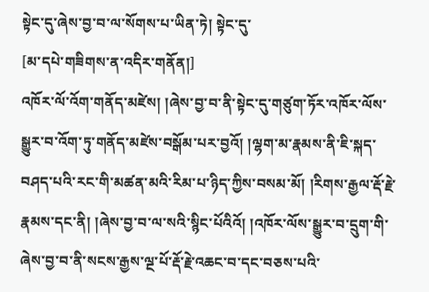སྟེང་དུ་ཞེས་བྱ་བ་ལ་སོགས་པ་ཡིན་ཏེ། སྟེང་དུ་
[མ་དཔེ་གཟིགས་ན་འདིར་གནོན།]
འཁོར་ལོ་འོག་གནོད་མཛེས། །ཞེས་བྱ་བ་ནི་སྟེང་དུ་གཙུག་ཏོར་འཁོར་ལོས་སྒྱུར་བ་འོག་ཏུ་གནོད་མཛེས་བསྒོམ་པར་བྱའོ། །ལྷག་མ་རྣམས་ནི་ཇི་སྐད་བཤད་པའི་རང་གི་མཚན་མའི་རིམ་པ་ཉིད་ཀྱིས་བསམ་མོ། །རིགས་རྒྱལ་རྡོ་རྗེ་རྣམས་དང་ནི། །ཞེས་བྱ་བ་ལ་སའི་སྙིང་པོའིའོ། །འཁོར་ལོས་སྒྱུར་བ་དྲུག་གི་ཞེས་བྱ་བ་ནི་སངས་རྒྱས་ལྔ་པོ་རྡོ་རྗེ་འཆང་བ་དང་བཅས་པའི་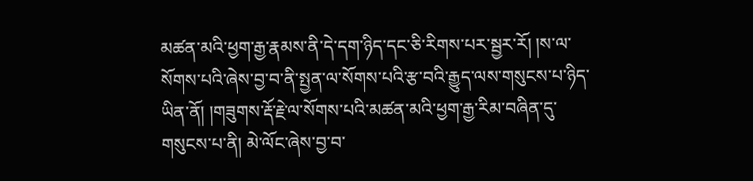མཚན་མའི་ཕྱག་རྒྱ་རྣམས་ནི་དེ་དག་ཉིད་དང་ཅི་རིགས་པར་སྦྱར་རོ། །ས་ལ་སོགས་པའི་ཞེས་བྱ་བ་ནི་སྤྱན་ལ་སོགས་པའི་རྩ་བའི་རྒྱུད་ལས་གསུངས་པ་ཉིད་ཡིན་ནོ། །གཟུགས་རྡོ་རྗེ་ལ་སོགས་པའི་མཚན་མའི་ཕྱག་རྒྱ་རིམ་བཞིན་དུ་གསུངས་པ་ནི། མེ་ལོང་ཞེས་བྱ་བ་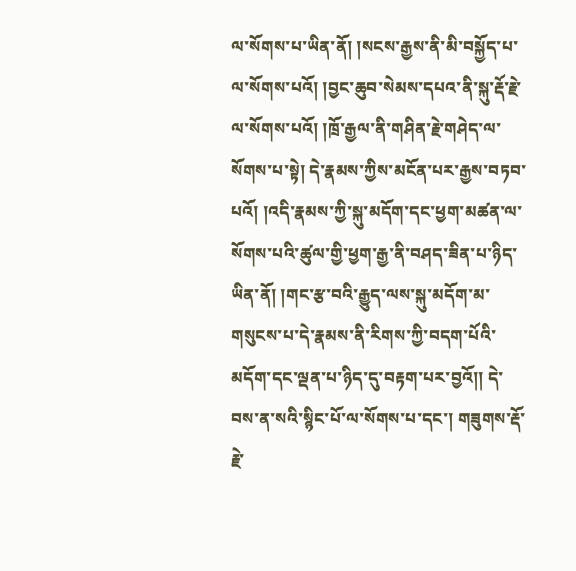ལ་སོགས་པ་ཡིན་ནོ། །སངས་རྒྱས་ནི་མི་བསྐྱོད་པ་ལ་སོགས་པའོ། །བྱང་ཆུབ་སེམས་དཔའ་ནི་སྐུ་རྡོ་རྗེ་ལ་སོགས་པའོ། །ཁྲོ་རྒྱལ་ནི་གཤིན་རྗེ་གཤེད་ལ་སོགས་པ་སྟེ། དེ་རྣམས་ཀྱིས་མངོན་པར་རྒྱས་བཏབ་པའོ། །འདི་རྣམས་ཀྱི་སྐུ་མདོག་དང་ཕྱག་མཚན་ལ་སོགས་པའི་ཚུལ་གྱི་ཕྱག་རྒྱ་ནི་བཤད་ཟིན་པ་ཉིད་ཡིན་ནོ། །གང་རྩ་བའི་རྒྱུད་ལས་སྐུ་མདོག་མ་གསུངས་པ་དེ་རྣམས་ནི་རིགས་ཀྱི་བདག་པོའི་མདོག་དང་ལྡན་པ་ཉིད་དུ་བརྟག་པར་བྱའོ།། དེ་བས་ན་སའི་སྙིང་པོ་ལ་སོགས་པ་དང་། གཟུགས་རྡོ་རྗེ་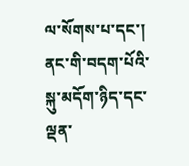ལ་སོགས་པ་དང་། ནང་གི་བདག་པོའི་སྐུ་མདོག་ཉིད་དང་ལྡན་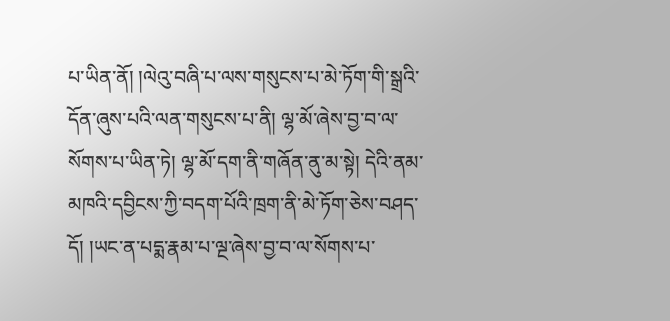པ་ཡིན་ནོ། །ལེའུ་བཞི་པ་ལས་གསུངས་པ་མེ་ཏོག་གི་སྒྲའི་དོན་ཞུས་པའི་ལན་གསུངས་པ་ནི། ལྷ་མོ་ཞེས་བྱ་བ་ལ་སོགས་པ་ཡིན་ཏེ། ལྷ་མོ་དག་ནི་གཞོན་ནུ་མ་སྟེ། དེའི་ནམ་མཁའི་དབྱིངས་ཀྱི་བདག་པོའི་ཁྲག་ནི་མེ་ཏོག་ཅེས་བཤད་དོ། །ཡང་ན་པདྨ་རྣམ་པ་ལྔ་ཞེས་བྱ་བ་ལ་སོགས་པ་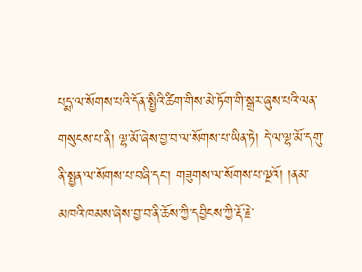པདྨ་ལ་སོགས་པའི་དོན་སྤྱིའི་ཚིག་གིས་མེ་ཏོག་གི་སྒྲར་ཞུས་པའི་ལན་གསུངས་པ་ནི། ལྷ་མོ་ཞེས་བྱ་བ་ལ་སོགས་པ་ཡིན་ཏེ། དེ་ལ་ལྷ་མོ་དགུ་ནི་སྤྱན་ལ་སོགས་པ་བཞི་དང་། གཟུགས་ལ་སོགས་པ་ལྔའོ། །ནམ་མཁའི་ཁམས་ཞེས་བྱ་བ་ནི་ཆོས་ཀྱི་དབྱིངས་ཀྱི་རྡོ་རྗེ་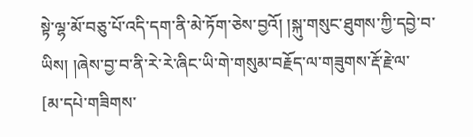སྟེ་ལྷ་མོ་བཅུ་པོ་འདི་དག་ནི་མེ་ཏོག་ཅེས་བྱའོ། །སྐུ་གསུང་ཐུགས་ཀྱི་དབྱེ་བ་ཡིས། །ཞེས་བྱ་བ་ནི་རེ་རེ་ཞིང་ཡི་གེ་གསུམ་བརྗོད་ལ་གཟུགས་རྡོ་རྗེ་ལ་
[མ་དཔེ་གཟིགས་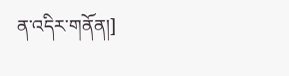ན་འདིར་གནོན།]